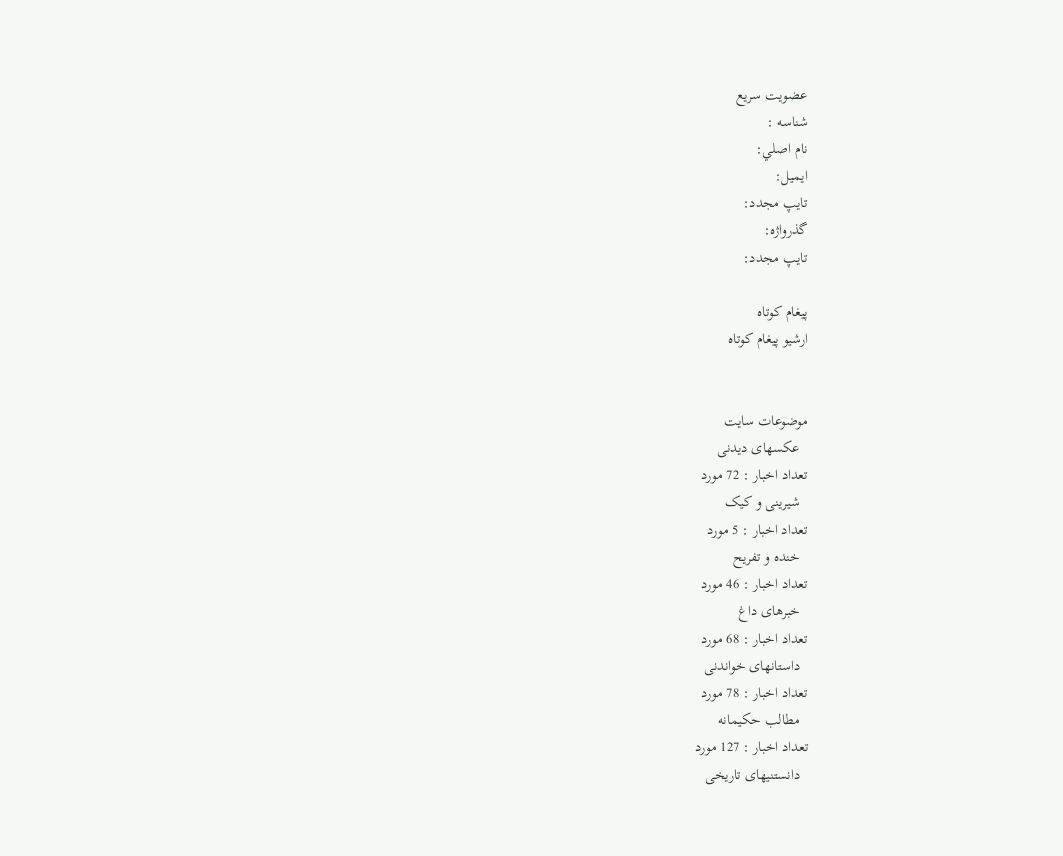عضويت سريع
شناسه :
نام اصلي:
ايميل:
تايپ مجدد:
گذرواژه:
تايپ مجدد:

پیغام کوتاه
ارشيو پيغام کوتاه


موضوعات سایت
  عکسهای دیدنی
تعداد اخبار : 72 مورد
  شیرینی و کیک
تعداد اخبار : 5 مورد
  خنده و تفریح
تعداد اخبار : 46 مورد
  خبرهای داغ
تعداد اخبار : 68 مورد
  داستانهای خواندنی
تعداد اخبار : 78 مورد
  مطالب حکیمانه
تعداد اخبار : 127 مورد
  دانستنیهای تاریخی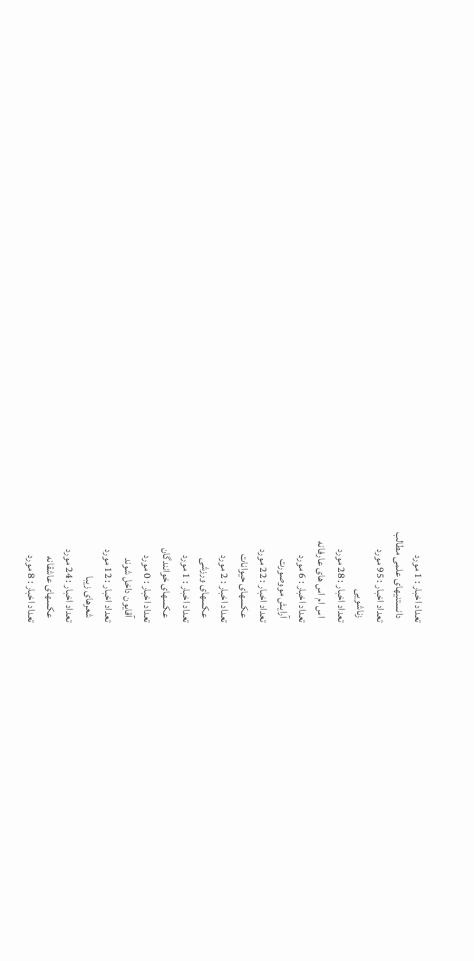تعداد اخبار : 1 مورد
  دانستنیهای علمی مطالب
تعداد اخبار : 95 مورد
  زناشویی
تعداد اخبار : 28 مورد
  اس ام اس های عارفانه
تعداد اخبار : 6 مورد
  آرایش مووصورت
تعداد اخبار : 22 مورد
  عکسهای حیوانات
تعداد اخبار : 2 مورد
  عکسهای ورزشی
تعداد اخبار : 1 مورد
  عکسهای خوانندگان
تعداد اخبار : 0 مورد
  آقایون داخل شوند
تعداد اخبار : 12 مورد
  شعرهای زیبا
تعداد اخبار : 24 مورد
  عکسهای عاشقانه
تعداد اخبار : 8 مورد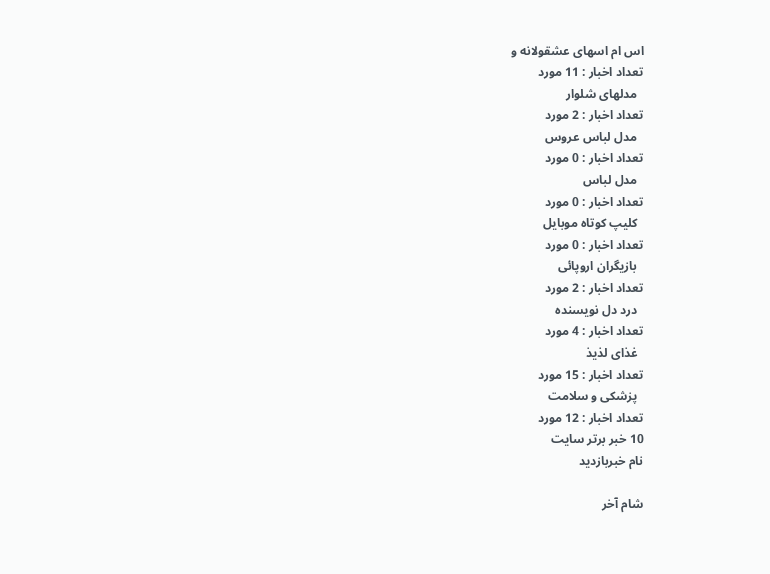اس ام اسهای عشقولانه و
تعداد اخبار : 11 مورد
  مدلهای شلوار
تعداد اخبار : 2 مورد
  مدل لباس عروس
تعداد اخبار : 0 مورد
  مدل لباس
تعداد اخبار : 0 مورد
  کلیپ کوتاه موبایل
تعداد اخبار : 0 مورد
  بازیگران اروپائی
تعداد اخبار : 2 مورد
  درد دل نویسنده
تعداد اخبار : 4 مورد
  غذای لذیذ
تعداد اخبار : 15 مورد
  پزشکی و سلامت
تعداد اخبار : 12 مورد
10 خبر برتر سایت
نام خبربازديد

شام آخر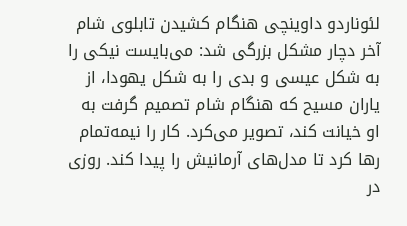لئوناردو داوینچی هنگام کشیدن تابلوی شام آخر دچار مشکل بزرگی شد: می‌بایست نیکی را به شکل عیسی و بدی را به شکل یهودا، از یاران مسیح که هنگام شام تصمیم گرفت به او خیانت کند، تصویر می‌کرد. کار را نیمه‌تمام رها کرد تا مدل‌های آرمانیش را پیدا کند. روزی در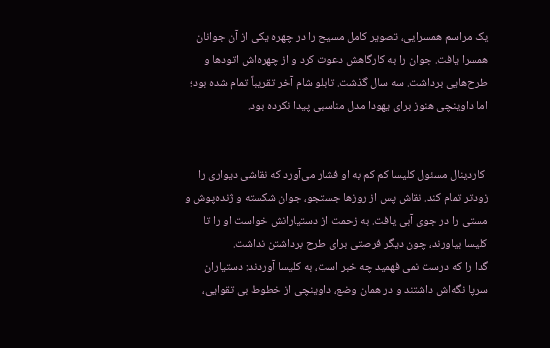یک مراسم همسرایی، تصویر کامل مسیح را در چهره یکی از آن جوانان همسرا یافت. جوان را به کارگاهش دعوت کرد و از چهره‌اش اتودها و طرح‌هایی برداشت. سه سال گذشت. تابلو شام آخر تقریباً تمام شده بود؛ اما داوینچی هنوز برای یهودا مدل مناسبی پیدا نکرده بود.


 کاردینال مسئول کلیسا کم کم به او فشار می‌آورد که نقاشی دیواری را زودتر تمام کند. نقاش پس از روزها جستجو، جوان شکسته و ژنده‌پوش و مستی را در جوی آبی یافت. به زحمت از دستیارانش خواست او را تا کلیسا بیاورند، چون دیگر فرصتی برای طرح برداشتن نداشت.
گدا را که درست نمی فهمید چه خبر است، به کلیسا آوردند: دستیاران سرپا نگه‌اش داشتند و در همان وضع، داوینچی از خطوط بی تقوایی،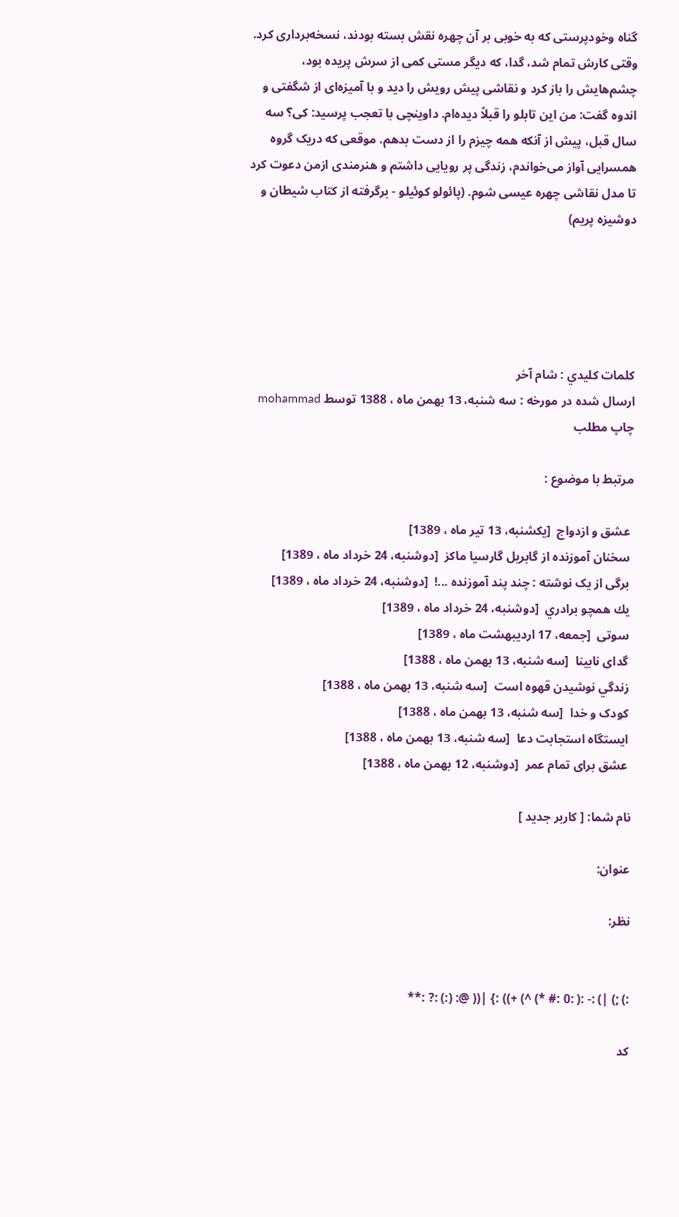گناه وخودپرستی که به خوبی بر آن چهره نقش بسته بودند، نسخه‌برداری کرد. وقتی کارش تمام شد، گدا، که دیگر مستی کمی از سرش پریده بود، چشم‌هایش را باز کرد و نقاشی پیش رویش را دید و با آمیزه‌ای از شگفتی و اندوه گفت: من این تابلو را قبلاً دیده‌ام. داوینچی با تعجب پرسید: کی؟ سه سال قبل، پیش از آنکه همه چیزم را از دست بدهم. موقعی که دریک گروه همسرایی آواز می‌خواندم، زندگی پر رویایی داشتم و هنرمندی ازمن دعوت کرد تا مدل نقاشی چهره عیسی شوم. (پائولو کوئیلو - برگرفته از کتاب شیطان و دوشیزه پریم)





کلمات کليدي : شام آخر
ارسال شده در مورخه : سه شنبه، 13 بهمن ماه ، 1388 توسط mohammad  چاپ مطلب

مرتبط با موضوع :

 عشق و ازدواج  [يكشنبه، 13 تير ماه ، 1389]
 سخنان آموزنده از گابریل گارسیا ماکز  [دوشنبه، 24 خرداد ماه ، 1389]
 برگی از یک نوشته : چند پند آموزنده ...!  [دوشنبه، 24 خرداد ماه ، 1389]
 يك همچو برادري  [دوشنبه، 24 خرداد ماه ، 1389]
 سوتی  [جمعه، 17 ارديبهشت ماه ، 1389]
 گدای نابینا  [سه شنبه، 13 بهمن ماه ، 1388]
 زندگي نوشيدن قهوه است  [سه شنبه، 13 بهمن ماه ، 1388]
 کودک و خدا  [سه شنبه، 13 بهمن ماه ، 1388]
 ایستگاه استجابت دعا  [سه شنبه، 13 بهمن ماه ، 1388]
 عشق برای تمام عمر  [دوشنبه، 12 بهمن ماه ، 1388]

نام شما: [ کاربر جدید ]

عنوان:

نظر:


:) ;) |) :- :( :0 :# *) ^) +)) :} |(( @: (:) :? :**

کد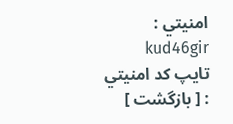امنيتي : kud46gir
تايپ کد امنيتي : [ بازگشت ]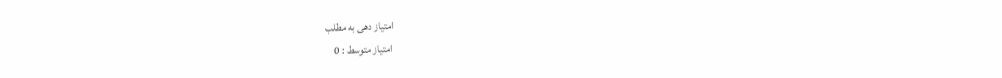امتیاز دهی به مطلب
امتیاز متوسط : 0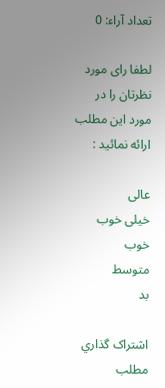تعداد آراء: 0

لطفا رای مورد نظرتان را در مورد این مطلب ارائه نمائید :

عالی
خیلی خوب
خوب
متوسط
بد

اشتراک گذاري مطلب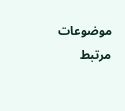موضوعات مرتبط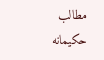مطالب حکیمانه